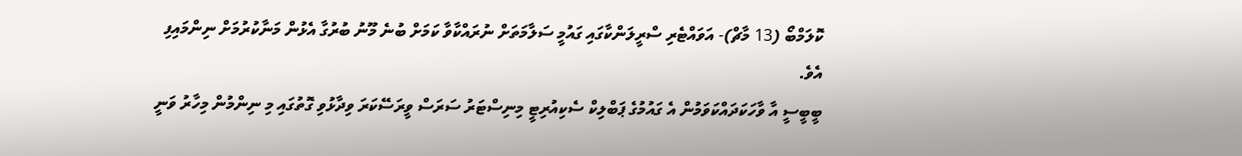ކޮލަމްބޯ (13 މާޗް)- އަވައްޓެރި ސްރީލަންކާގައި ގައުމީ ސަލާމަތަށް ނުރައްކާވާ ކަމަށް ބުނެ މޫނު ބުރުގާ އެޅުން މަނާކުރުމަށް ނިންމައިފި އެވެ.
ބީބީސީ އާ ވާހަކަދައްކަވަމުން އެ ގައުމުގެ ޕަބްލިކް ސެކިއުރިޓީ މިނިސްޓަރު ސަރަސް ވީރަސޭކަރަ ވިދާޅުވި ގޮތުގައި މި ނިންމުން މިހާރު ވަނީ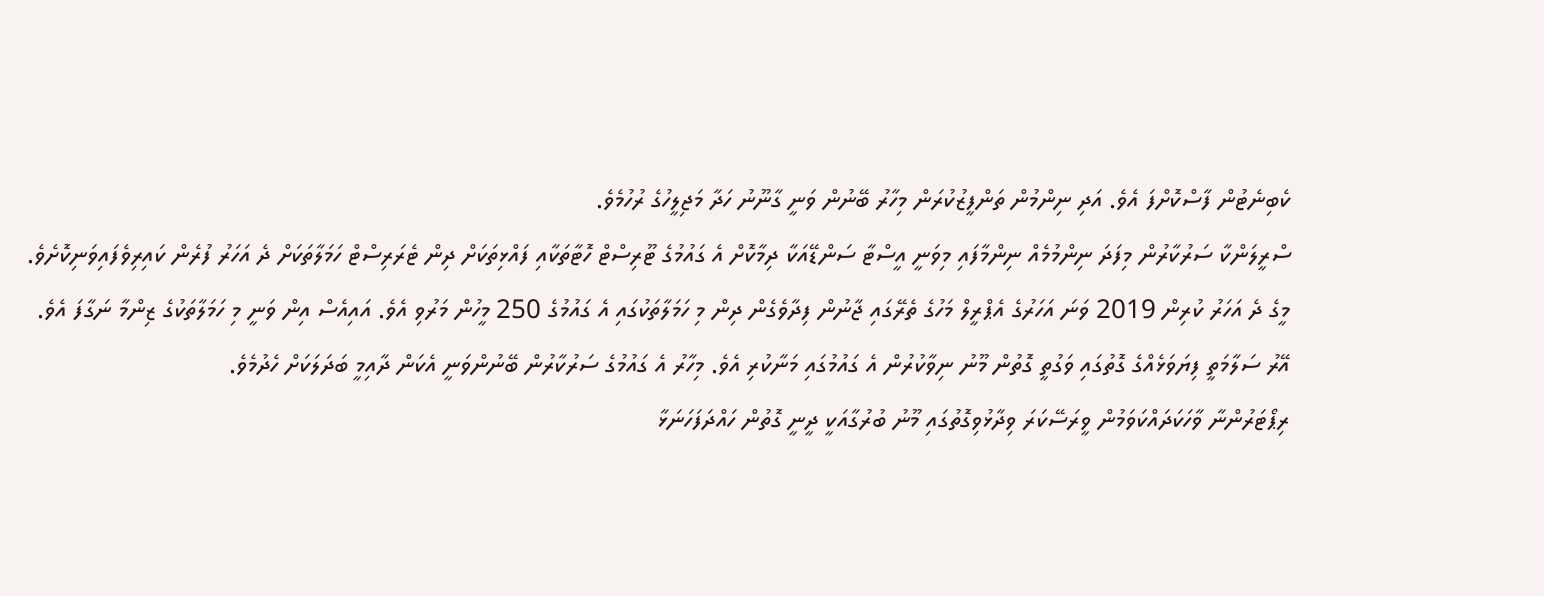ކެބިނެޓުން ފާސްކޮށްފަ އެވެ. އަދި ނިންމުން ތަންފީޒުކުރަން މިހާރު ބޭނުން ވަނީ ގާނޫނު ހަދާ މަޖިލީހުގެ ރުހުމެވެ.
ސްރީލަންކާ ސަރުކާރުން މިފަދަ ނިންމުމެއް ނިންމާފައި މިވަނީ އީސްޓާ ސަންޑޭއަކާ ދިމާކޮށް އެ ގައުމުގެ ޓޫރިސްޓް ހޮޓާތަކާއި ފައްޅިތަކަށް ދިން ޓެރަރިސްޓް ހަމަލާތަކަށް ދެ އަހަރު ފުރެން ކައިރިވެފައިވަނިކޮށެވެ.
މީގެ ދެ އަހަރު ކުރިން 2019 ވަނަ އަހަރުގެ އެޕްރީލް މަހުގެ ތެރޭގައި ޖާނުން ފިދާވެގެން ދިން މި ހަމަލާތަކުގައި އެ ގައުމުގެ 250 މީހުން މަރުވި އެވެ. އައިއެސް އިން ވަނީ މި ހަމަލާތަކުގެ ޒިންމާ ނަގާފަ އެވެ.
އޭރު ސަލާމަތީ ފިޔަވަޅެއްގެ ގޮތުގައި ވަގުތީ ގޮތުން މޫނު ނިވާކުރުން އެ ގައުމުގައި މަނާކުރި އެވެ. މިހާރު އެ ގައުމުގެ ސަރުކާރުން ބޭނުންވަނީ އެކަން ދާއިމީ ބަދަލަކަށް ހެދުމެވެ.
ރިޕޯޓަރުންނާ ވާހަކަދައްކަވަމުން ވީރަސޭކަރަ ވިދާޅުވިގޮތުގައި މޫނު ބުރުގާއަކީ ދީނީ ގޮތުން ހައްދަފަހަނަޅާ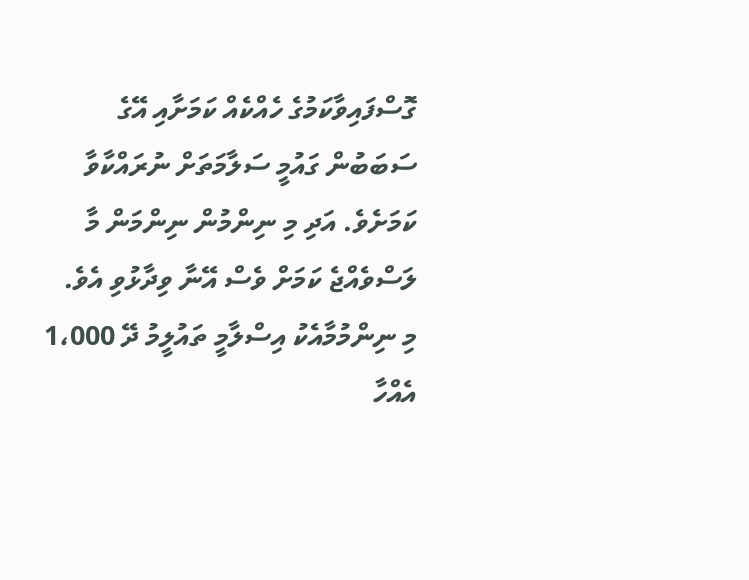ގޮސްފައިވާކަމުގެ ހެއްކެއް ކަމަށާއި އޭގެ ސަބަބުން ގައުމީ ސަލާމަތަށް ނުރައްކާވާ ކަމަށެވެ. އަދި މި ނިންމުން ނިންމަން މާ ލަސްވެއްޖެ ކަމަށް ވެސް އޭނާ ވިދާޅުވި އެވެ.
މި ނިންމުމާއެކު އިސްލާމީ ތައުލީމު ދޭ 1،000 އެއްހާ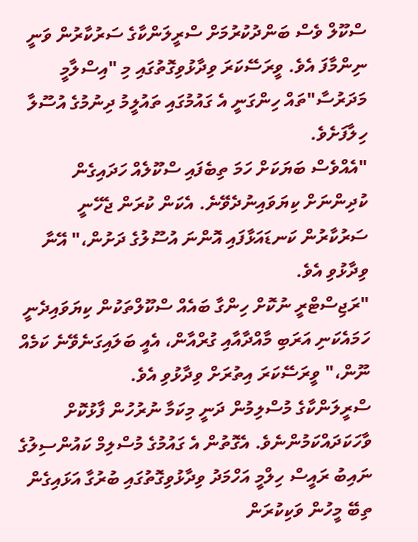ސްކޫލް ވެސް ބަންދުކުރުމަށް ސްރީލަންކާގެ ސަރުކާރުން ވަނީ ނިންމާފަ އެވެ. ވީރަސޭކަރަ ވިދާޅުވިގޮތުގައި މި "އިސްލާމީ މަދަރުސާ"ތައް ހިންގަނީ އެ ގައުމުގައި ތައުލީމު ދިނުމުގެ އުސޫލާ ހިލާފަށެވެ.
"އެއްވެސް ބަޔަކަށް ހަމަ ތިބެފައި ސްކޫލެއް ހަދައިގެން ކުދިންނަށް ކިޔަވައިނުދެވޭނެ. އެކަން ކުރަން ޖެހޭނީ ސަރުކާރުން ކަނޑައަޅާފައި އޮންނަ އުސޫލުގެ ދަށުން،" އޭނާ ވިދާޅުވި އެވެ.
"ރަޖިސްޓްރީ ނުކޮށް ހިންގާ ބައެއް ސްކޫލްތަކުން ކިޔަވައިދެނީ ހަމައެކަނި އަރަބި މާއްދާއާއި ގުރްއާން، އެއީ ބަލައިގަނެވޭނެ ކަމެއް ނޫން،" ވީރަސޭކަރަ އިތުރަށް ވިދާޅުވި އެވެ.
ސްރީލަންކާގެ މުސްލިމުން ދަނީ މިކަމާ ނުރުހުން ފާޅުކޮށް ވާހަކަދައްކަމުންނެވެ. އެގޮތުން އެ ގައުމުގެ މުސްލިމް ކައުންސިލުގެ ނައިބު ރައީސް ހިލްމީ އަހްމަދު ވިދާޅުވިގޮތުގައި ބުރުގާ އަޅައިގެން ތިބޭ މީހުން ވަކިކުރަން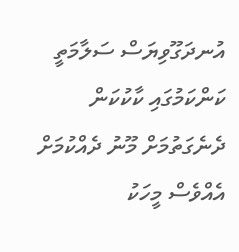އުނދަގޫވިޔަސް ސަލާމަތީ ކަންކަމުގައި ކާކުކަން ދެނެގަތުމަށް މޫނު ދެއްކުމަށް އެއްވެސް މީހަކު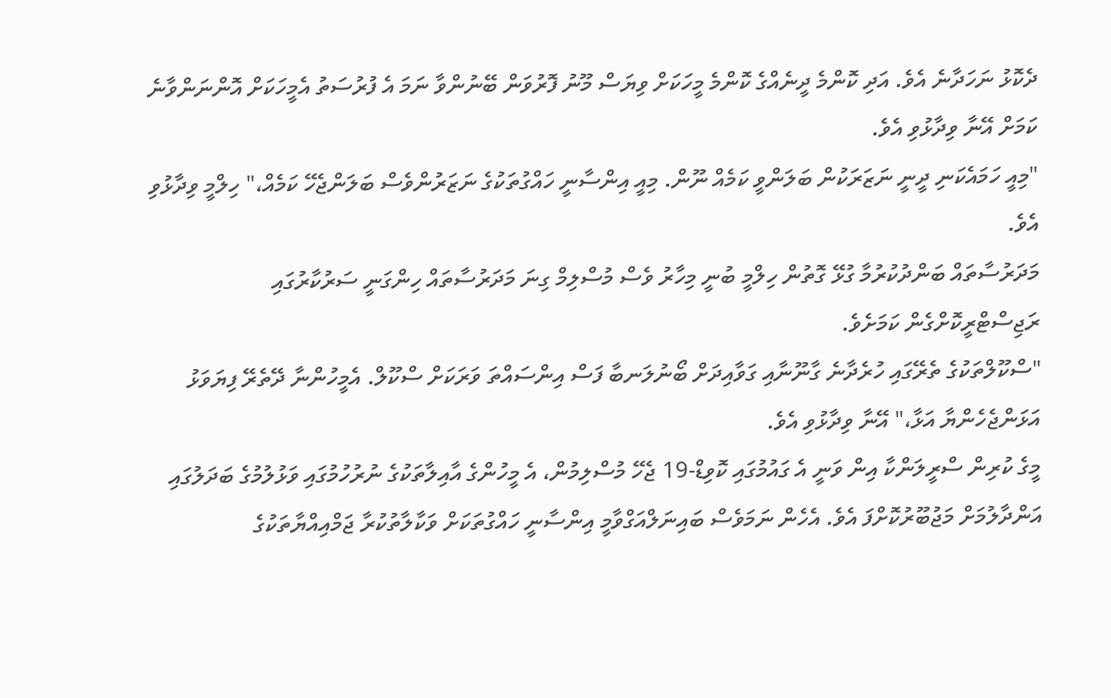ދެކޮޅު ނަހަދާނެ އެވެ. އަދި ކޮންމެ ދީނެއްގެ ކޮންމެ މީހަކަށް ވިޔަސް މޫނު ފޮރުވަން ބޭނުންވާ ނަމަ އެ ފުރުސަތު އެމީހަކަށް އޮންނަންވާނެ ކަމަށް އޭނާ ވިދާޅުވި އެވެ.
"މިއީ ހަމައެކަނި ދީނީ ނަޒަރަކުން ބަލަންވީ ކަމެއް ނޫން. މިއީ އިންސާނީ ހައްގުތަކުގެ ނަޒަރުންވެސް ބަލަންޖެހޭ ކަމެއް،" ހިލްމީ ވިދާޅުވި އެވެ.
މަދަރުސާތައް ބަންދުކުރުމާ ގުޅޭ ގޮތުން ހިލްމީ ބުނީ މިހާރު ވެސް މުސްލިމް ގިނަ މަދަރުސާތައް ހިންގަނީ ސަރުކާރުގައި ރަޖިސްޓްރީކޮށްގެން ކަމަށެވެ.
"ސްކޫލްތަކުގެ ތެރޭގައި ހުރެދާނެ ގާނޫނާއި ގަވާއިދަށް ބޯނުލަނބާ ފަސް އިންސައްތަ ވަރަކަށް ސްކޫލް. އެމީހުންނާ ދޭތެރޭ ފިޔަވަޅު އަޅަންޖެހެންޔާ އަޅާ،" އޭނާ ވިދާޅުވި އެވެ.
މީގެ ކުރިން ސްރީލަންކާ އިން ވަނީ އެ ގައުމުގައި ކޮވިޑް-19 ޖެހޭ މުސްލިމުން، އެ މީހުންގެ އާއިލާތަކުގެ ނުރުހުމުގައި ވަޅުލުމުގެ ބަދަލުގައި އަންދާލުމަށް މަޖުބޫރުކޮށްފަ އެވެ. އެހެން ނަމަވެސް ބައިނަލްއަގްވާމީ އިންސާނީ ހައްގުތަކަށް ވަކާލާތުކުރާ ޖަމްއިއްޔާތަކުގެ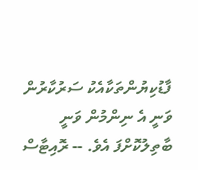ފާޑުކިޔުންތަކާއެކު ސަރުކާރުން ވަނީ އެ ނިންމުން ވަނީ ބާތިލުކޮށްފަ އެވެ. -- ރޮއިޓާސް